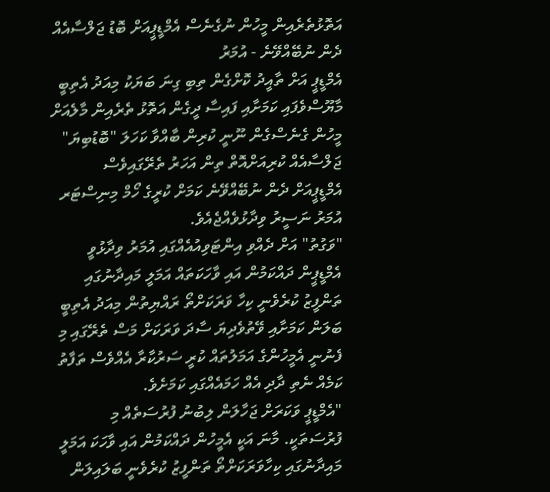އަތޮޅުތެރެއިން މީހުން ނުގެނެސް އެމްޑީޕީއަށް ބޮޑު ޖަލްސާއެއް ދެން ނުބޭއްވޭނެ - އުމަރު
އެމްޑީޕީ އަށް ތާއީދު ކޮށްގެން ތިބި ގިނަ ބަޔަކު މިއަދު އެތިބީ މާޔޫސްވެފައި ކަމަށާއި ފައިސާ ދީގެން އަތޮޅު ތެރެއިން މާލެއަށް މީހުން ގެނެސްގެން ނޫނީ ކުރިން ބާއްވާ ކަހަލަ "ބޮޑުބިޔަ" ޖަލްސާއެއް ކުރިއަށްއޮތް ތިން އަހަރު ތެރޭގައިވެސް އެމްޑީޕީއަށް ދެން ނުބޭއްވޭނެ ކަމަށް ކުރީގެ ހޯމް މިނިސްޓަރ އުމަރު ނަސީރު ވިދާޅުވެއްޖެއެވެ.
"ވަގުތު" އަށް ދެއްވި އިންޓަވިއުއެއްގައި އުމަރު ވިދާޅުވީ އެމްޑީޕީން ދައްކަމުން އައި ވާހަކަތައް އަމަލީ މައިދާނުގައި ތަންފީޒު ކުރެވެނީ ކިހާ ވަރަކަށްތޯ ރައްޔިތުން މިއަދު އެތިބީ ބަލަން ކަމަށާއި ވޭތުވެދިޔަ ސާދަ ވަރަކަށް މަސް ތެރޭގައި މި ފެނުނީ އެމީހުންގެ އަމަލުތައް ކުރީ ސަރުކާރާ އެއްވެސް ތަފާތު ކަމެއް ނެތި ދާދި އެއް ހަމައެއްގައި ކަމަށެވެ.
"އެމްޑީޕީ ވަކަރަށް ޖަހާލަން ލިބުނު ފުރުސަތެއް މި ފުރުސަތަކީ. މާނަ އަކީ އެމީހުން ދައްކަމުން އައި ވާހަކަ އަމަލީ މައިދާނުގައި ކިހާވަރަކަށްތޯ ތަންފީޒު ކުރެވެނީ ބަލައިލަން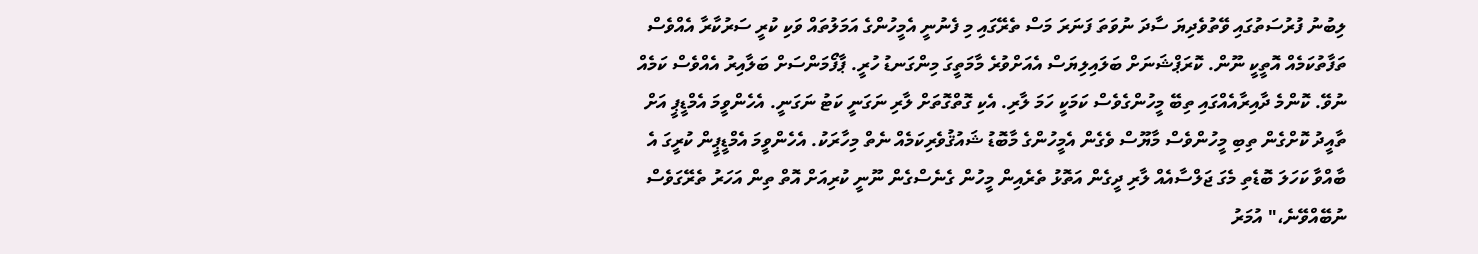ލިބުނު ފުރުސަތުގައި ވޭތުވެދިޔަ ސާދަ ނުވަތަ ފަނަރަ މަސް ތެރޭގައި މި ފެނުނީ އެމީހުންގެ އަމަލުތައް ވަކި ކުރީ ސަރުކާރާ އެއްވެސް ތަފާތުކަމެއް އޮތީކީ ނޫން. ކޮރަޕްޝަނަށް ބަލައިލިޔަސް އެއަށްވުރެ މާމަތީގަ މިންގަނޑު ހުރީ. ޕާފޯމަންސަށް ބަލާއިރު އެއްވެސް ކަމެއް ނުވޭ. ކޮންމެ ދާއިރާއެއްގައި ތިބޭ މީހުންގެވެސް ކަމަކީ ހަމަ ލާރި. އެކި ގޮތްގޮތަށް ލާރި ނަގަނީ ކަޓު ނަގަނީ. އެހެންވީމަ އެމްޑީޕީ އަށް ތާއީދު ކޮށްގެން ތިބި މީހުންވެސް މާޔޫސް ވެގެން އެމީހުންގެ މާބޮޑު ޝައުޤުވެރިކަމެއް ނެތް މިހާރަކު. އެހެންވީމަ އެމްޑީޕީން ކުރީގަ އެ ބާއްވާ ކަހަލަ ބޮޑެތި މެގަ ޖަލްސާއެއް ލާރި ދީގެން އަތޮޅު ތެރެއިން މީހުން ގެނެސްގެން ނޫނީ ކުރިއަށް އޮތް ތިން އަހަރު ތެރޭގަވެސް ނުބޭއްވޭނެ،" އުމަރު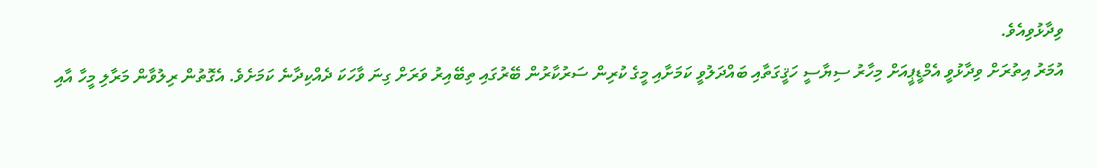ވިދާޅުވިއެވެ.
އުމަރު އިތުރަށް ވިދާޅުވީ އެމްޑީޕީއަށް މިހާރު ސިޔާސީ ހަޤީގަތާއި ބައްދަލުވީ ކަމަށާއި މީގެ ކުރިން ސަރުކާރުން ބޭރުގައި ތިބޭއިރު ވަރަށް ގިނަ ވާހަކަ ދެއްކިދާނެ ކަމަށެވެ. އެގޮތުން ރިލުވާން މަރާލި މީހާ އާއި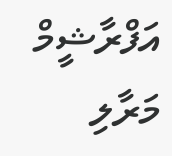އަފްރާޝީމް މަރާލި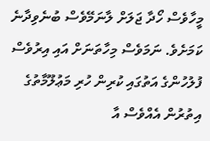މީހާވެސް ހޯދާ ޖަލަށް ލާނަމޭވެސް ބުނެވިދާނެ ކަމަށެވެ. ނަމަވެސް މިހާތަނަށް އައި އިރުވެސް ފުލުހުންގެ އަތުގައި ކުރިން ހުރި މަޢުލޫމާތުގެ އިތުރުން އެއްވެސް އާ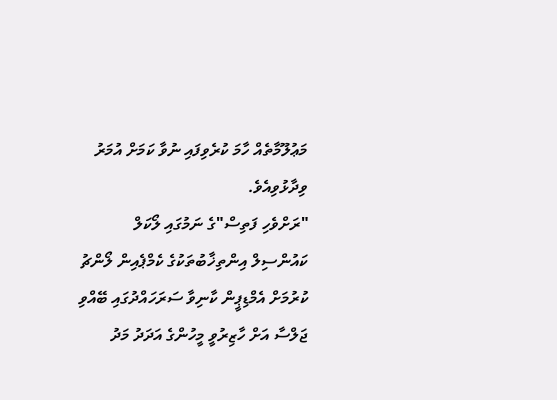މަޢުލޫމާތެއް ހާމަ ކުރެވިފައި ނުވާ ކަމަށް އުމަރު ވިދާޅުވިއެވެ.
"ރަށްވެހި ފަތިސް"ގެ ނަމުގައި ލޯކަލް ކައުންސިލް އިންތިޚާބުތަކުގެ ކެމްޕެއިން ލޯންޗު ކުރުމަށް އެމްޑިޕީން ކާނިވާ ސަރަހައްދުގައި ބޭއްވި ޖަލްސާ އަށް ހާޒިރުވީ މީހުންގެ އަދަދު މަދު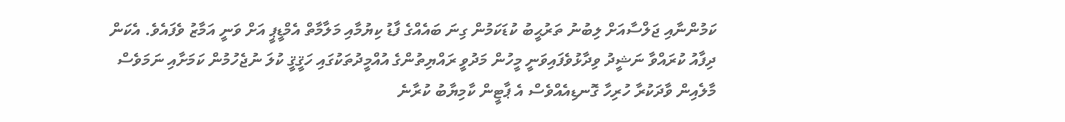ކަމުންނާއި ޖަލްސާއަށް ލިބުނު ތަރުޙީބު ކުޑަކަމުން ގިނަ ބައެއްގެ ފާޑު ކިޔުމާއި މަލާމާތް އެމްޑީޕީ އަށް ވަނީ އަމާޒު ވެފައެވެ. އެކަން ދިފާއު ކުރައްވާ ނަޝީދު ވިދާޅުވެފައިވަނީ މީހުން މަދުވީ ރައްޔިތުންގެ އުއްމީދުތަކުގައި ހަޤީޤީ ކުލަ ނުޖެހުމުން ކަމަށާއި ނަމަވެސް މާލެއިން ވާދަކުރާ ހުރިހާ ގޮނޑިއެއްވެސް އެ ޕާޓީން ކާމިޔާބު ކުރާނެ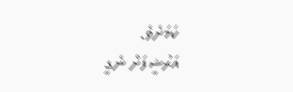ކަމަށެވެ.
އަރުޝީފަށް ނެގީ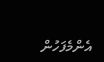އެންމެފަހުން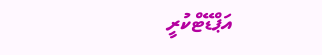އަޕްޑޭޓްކުރީ